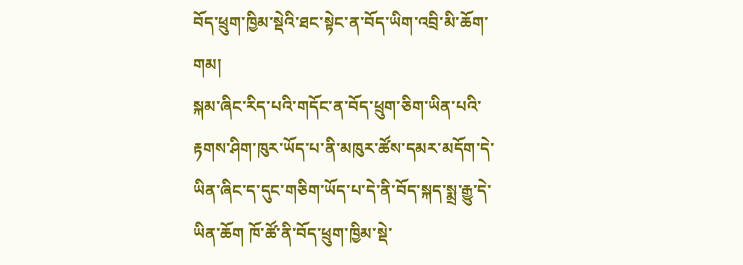བོད་ཕྲུག་ཁྱིམ་སྡེའི་ཐང་སྟེང་ན་བོད་ཡིག་འབྲི་མི་ཆོག་གམ།
སྐམ་ཞིང་རིད་པའི་གདོང་ན་བོད་ཕྲུག་ཅིག་ཡིན་པའི་རྟགས་ཤིག་ཁུར་ཡོད་པ་ནི་མཁུར་ཚོས་དམར་མདོག་དེ་ཡིན་ཞིང་ད་དུང་གཅིག་ཡོད་པ་དེ་ནི་བོད་སྐད་སྨྲ་རྒྱུ་དེ་ཡིན་ཆོག ཁོ་ཚོ་ནི་བོད་ཕྲུག་ཁྱིམ་སྡེ་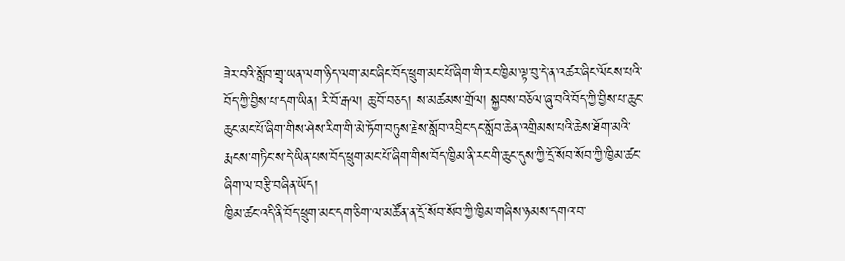ཟེར་བའི་སློབ་གྲྭ་ཡན་ལག་ཉིད་ལག་མང་ཞིང་བོད་ཕྲུག་མང་པོ་ཞིག་གི་རང་ཁྱིམ་ལྟ་བུ་དེ་ན་འཚར་ཞིང་ལོངས་པའི་བོད་ཀྱི་བྱིས་པ་དག་ཡིན། རི་བོ་རྒལ། ཆུ་བོ་བཅད། ས་མཚམས་གྲོལ། སྐྱབས་བཅོལ་ཞུ་བའི་བོད་ཀྱི་བྱིས་པ་ཆུང་ཆུང་མང་པོ་ཞིག་གིས་ཤེས་རིག་གི་མེ་ཏོག་བཏུས་རྗེས་སློབ་འབྲིང་དང་སློབ་ཆེན་འགྲིམས་པའི་ཆེས་ཐོག་མའི་རྨངས་གཏིང་ས་དེ་ཡིན་པས་བོད་ཕྲུག་མང་པོ་ཞིག་གིས་བོད་ཁྱིམ་ནི་རང་གི་ཆུང་དུས་ཀྱི་དྲོ་སོབ་སོབ་ཀྱི་ཁྱིམ་ཚང་ཞིག་ལ་བརྩི་བཞིན་ཡོད།
ཁྱིམ་ཚང་འདི་ནི་བོད་ཕྲུག་མང་དག་ཅིག་ལ་མཚོན་ན་དྲོ་སོབ་སོབ་ཀྱི་ཁྱིམ་གཞིས་ཉམས་དགའ་བ་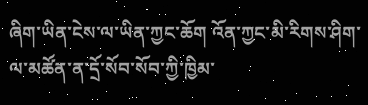ཞིག་ཡིན་ངེས་ལ་ཡིན་ཀྱང་ཆོག འོན་ཀྱང་མི་རིགས་ཤིག་ལ་མཚོན་ན་དྲོ་སོབ་སོབ་ཀྱི་ཁྱིམ་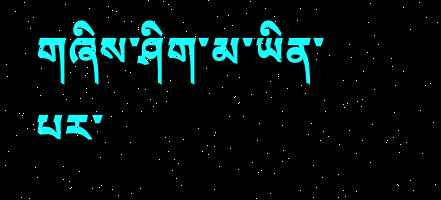གཞིས་ཤིག་མ་ཡིན་པར་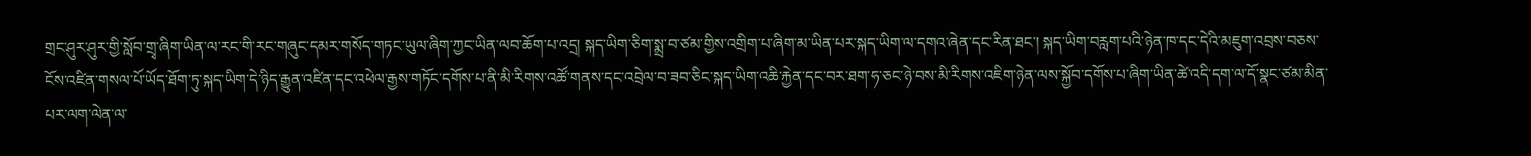གྲང་ཤུར་ཤུར་གྱི་སློབ་གྲྭ་ཞིག་ཡིན་ལ་རང་གི་རང་གཞུང་དམར་གསོད་གཏང་ཡུལ་ཞིག་ཀྱང་ཡིན་ལབ་ཆོག་པ་འདྲ། སྐད་ཡིག་ཅིག་སྨྲ་བ་ཙམ་གྱིས་འགྲིག་པ་ཞིག་མ་ཡིན་པར་སྐད་ཡིག་ལ་དགའ་ཞེན་དང་རིན་ཐང་། སྐད་ཡིག་བརླག་པའི་ཉེན་ཁ་དང་དེའི་མཇུག་འབྲས་བཅས་ངོས་འཛིན་གསལ་པོ་ཡོད་ཐོག་ཏུ་སྐད་ཡིག་དེ་ཉིད་རྒྱུན་འཛིན་དང་འཕེལ་རྒྱས་གཏོང་དགོས་པ་ནི་མི་རིགས་འཚོ་གནས་དང་འབྲེལ་བ་ཟབ་ཅིང་སྐད་ཡིག་འཆི་རྐྱེན་དང་བར་ཐག་ཧ་ཅང་ཉེ་བས་མི་རིགས་འཇིག་ཉེན་ལས་སྐྱོབ་དགོས་པ་ཞིག་ཡིན་ཚེ་འདི་དག་ལ་དོ་སྣང་ཙམ་མིན་པར་ལག་ལེན་ལ་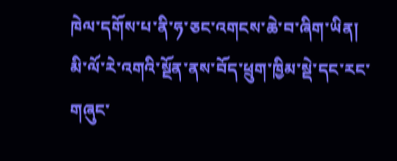ཁེལ་དགོས་པ་ནི་ཧ་ཅང་འགངས་ཆེ་བ་ཞིག་ཡིན།
མི་ལོ་རེ་འགའི་སྔོན་ནས་བོད་ཕྲུག་ཁྱིམ་སྡེ་དང་རང་གཞུང་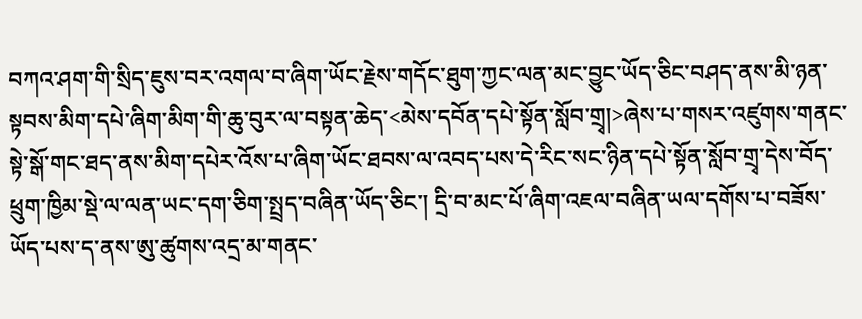བཀའ་ཤག་གི་སྲིད་ཇུས་བར་འགལ་བ་ཞིག་ཡོང་རྗེས་གདོང་ཐུག་ཀྱང་ལན་མང་བྱུང་ཡོད་ཅིང་བཤད་ནས་མི་ཉན་སྟབས་མིག་དཔེ་ཞིག་མིག་གི་ཆུ་བུར་ལ་བསྟན་ཆེད་<མེས་དབོན་དཔེ་སྟོན་སློབ་གྲྭ།>ཞེས་པ་གསར་འཛུགས་གནང་སྟེ་སྒོ་གང་ཐད་ནས་མིག་དཔེར་འོས་པ་ཞིག་ཡོང་ཐབས་ལ་འབད་པས་དེ་རིང་སང་ཉིན་དཔེ་སྟོན་སློབ་གྲྭ་དེས་བོད་ཕྲུག་ཁྱིམ་སྡེ་ལ་ལན་ཡང་དག་ཅིག་སྤྲད་བཞིན་ཡོད་ཅིང་། དྲི་བ་མང་པོ་ཞིག་འཇལ་བཞིན་ཡལ་དགོས་པ་བཟོས་ཡོད་པས་ད་ནས་ཨུ་ཚུགས་འདྲ་མ་གནང་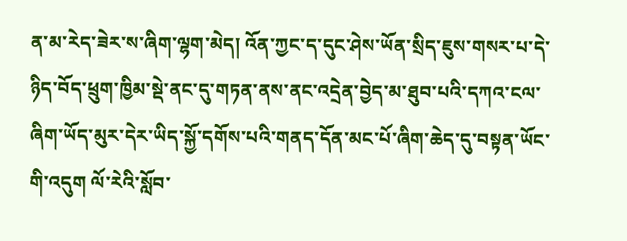ན་མ་རེད་ཟེར་ས་ཞིག་ལྷག་མེད། འོན་ཀྱང་ད་དུང་ཤེས་ཡོན་སྲིད་ཇུས་གསར་པ་དེ་ཉིད་བོད་ཕྲུག་ཁྱིམ་སྡེ་ནང་དུ་གཏན་ནས་ནང་འདྲེན་བྱེད་མ་ཐུབ་པའི་དཀའ་ངལ་ཞིག་ཡོད་མུར་དེར་ཡིད་སྐྱོ་དགོས་པའི་གནད་དོན་མང་པོ་ཞིག་ཆེད་དུ་བསྟན་ཡོང་གི་འདུག ལོ་རེའི་སློབ་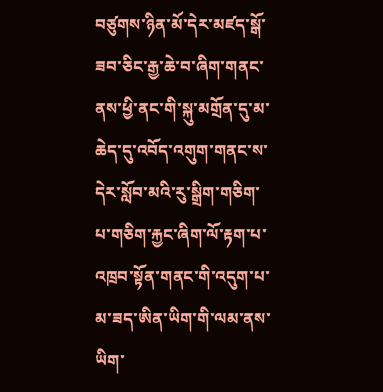བཙུགས་ཉིན་མོ་དེར་མཛད་སྒོ་ཟབ་ཅིང་རྒྱ་ཆེ་བ་ཞིག་གནང་ནས་ཕྱི་ནང་གི་སྐུ་མགྲོན་དུ་མ་ཆེད་དུ་འབོད་འགུག་གནང་ས་དེར་སློབ་མའི་རུ་སྒྲིག་གཅིག་པ་གཅིག་རྐྱང་ཞིག་ལོ་རྟག་པ་འཁྲབ་སྟོན་གནང་གི་འདུག་པ་མ་ཟད་ཨིན་ཡིག་གི་ལམ་ནས་ཡིག་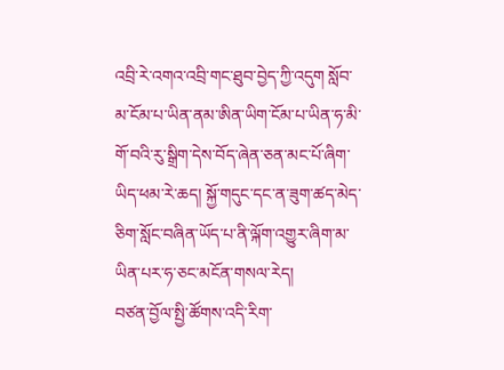འབྲི་རེ་འགའ་འབྲི་གང་ཐུབ་བྱེད་ཀྱི་འདུག སློབ་མ་ངོམ་པ་ཡིན་ནམ་ཨིན་ཡིག་ངོམ་པ་ཡིན་ཧ་མི་གོ་བའི་རུ་སྒྲིག་དེས་བོད་ཞེན་ཅན་མང་པོ་ཞིག་ཡིད་ཕམ་རེ་ཆད། སྐྱོ་གདུང་དང་ན་ཟུག་ཚད་མེད་ཅིག་སློང་བཞིན་ཡོད་པ་ནི་ལྐོག་འགྱུར་ཞིག་མ་ཡིན་པར་ཧ་ཅང་མངོན་གསལ་རེད།
བཙན་བྱོལ་སྤྱི་ཚོགས་འདི་རིག་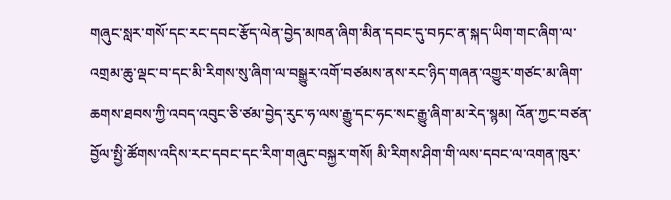གཞུང་སླར་གསོ་དང་རང་དབང་རྩོད་ལེན་བྱེད་མཁན་ཞིག་མིན་དབང་དུ་བཏང་ན་སྐད་ཡིག་གང་ཞིག་ལ་འགྲམ་ཆུ་ལྡང་བ་དང་མི་རིགས་སུ་ཞིག་ལ་བསྒྱུར་འགོ་བཙམས་ནས་རང་ཉིད་གཞན་འགྱུར་གཙང་མ་ཞིག་ཆགས་ཐབས་ཀྱི་འབད་འབུང་ཅི་ཙམ་བྱེད་རུང་ཧ་ལས་རྒྱུ་དང་ཧང་སང་རྒྱུ་ཞིག་མ་རེད་སྙམ། འོན་ཀྱང་བཙན་བྱོལ་སྤྱི་ཚོགས་འདིས་རང་དབང་དང་རིག་གཞུང་བསྐྱར་གསོ། མི་རིགས་ཤིག་གི་ལས་དབང་ལ་འགན་ཁུར་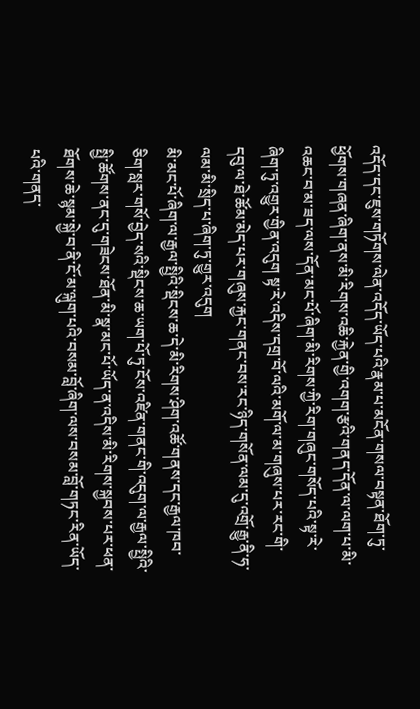འདོད་དང་ཇུས་གཏོགས་ལེན་འདོད་ཡོད་པའི་རྣམ་པ་མངོན་གསལ་བསྟན་ཐོག་ཏུ་ཕྱོགས་གཞན་ཞིག་ནས་མི་རིགས་འཆི་རྐྱེན་གྱི་འགག་རྩའི་གནད་དོན་ལ་ལག་པ་མི་འཆང་བ་མ་ཟད་ལས་དོན་མང་པོ་ཞིག་མི་རིགས་ཀྱི་རིག་གཞུང་གསོད་པའི་སྟ་རེ་ཞིག་ཏུ་འགྱུར་གྱིན་འདུག སྟ་རེ་འདིས་དགྲ་བོ་ལའི་མགོ་ལ་མ་གཞུས་པར་རང་གི་དབུ་ལ་ཐེ་ཚོམ་མེད་པར་གཞུས་རྐྱང་གནང་བས་རང་ཉིད་གསོན་ལམ་དུ་འགྲོ་རྒྱུ་ནི་ཧ་ལམ་མི་སྲིད་པ་ཞིག་ཏུ་གྱུར་འདུག
མི་མང་པོ་ཞིག་ལ་རྒྱལ་སྤྱིའི་སྡིངས་ཆ་དེ་མི་རིགས་ཤིག་འཚོ་གནས་དང་རྒྱལ་ཁབ་ཅིག་སླར་གསོ་བྱེད་སའི་སྡིངས་ཆ་ཡག་པོ་ཏུ་ངོས་འཛིན་གནང་གི་འདུག་ལ་རྒྱལ་སྤྱིའི་སྤྱི་ཚོགས་ནང་དུ་གཟེངས་ཐོན་མི་སྣ་མང་པོ་ཡོད་ན་འདིས་མི་རིགས་སྐྱབས་པར་ཕན་ཐོགས་ཆེ་སྙམ་སྐྱེ་བ་ནི་ངོ་མ་ལྐུག་པའི་བསམ་བློ་ཞིག་ལས་བསམ་བློ་གཏང་རིན་ཡོད་པའི་གནད་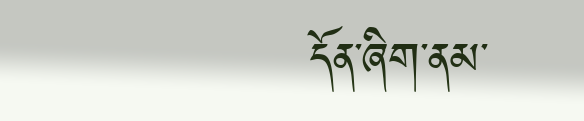དོན་ཞིག་ནམ་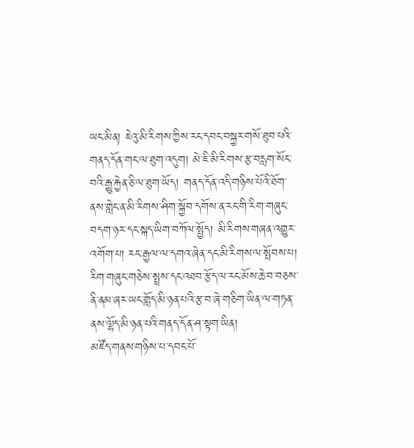ཡང་མིན། ཇེའུ་མི་རིགས་ཀྱིས་རང་དབང་བསྐྱར་གསོ་ཐུབ་པའི་གནད་དོན་གང་ལ་ཐུག་འདུག། མེ་ཇི་མི་རིགས་རྩ་བརླག་སོང་བའི་རྒྱུ་རྐྱེན་ཅི་ལ་ཐུག་ཡོད། གནད་དོན་འདི་གཉིས་པོའི་ཐོག་ནས་གླེང་ན་མི་རིགས་ཤིག་སྐྱོབ་དགོས་ན་རང་གི་རིག་གཞུང་བདག་ཉར་དང་སྐད་ཡིག་བཀོལ་སྤྱོད། མི་རིགས་གཞན་འགྱུར་འགོག་པ། རང་རྒྱལ་ལ་དགའ་ཞེན་དང་མི་རིགས་ལ་སྤོབས་པ། རིག་གཞུང་གཅེས་སྤྲས་དང་འཐབ་རྩོད་ལ་རང་མོས་ཆེ་བ་བཅས་ནི་ནམ་ཞར་ཡང་གློད་མི་ཉན་པའི་རྩ་བ་ཞེ་གཅིག་ཡིན་ལ་གཏན་ནས་ལྷོད་མི་ཉན་པའི་གནད་དོན་ཤ་སྟག་ཡིན།
མཛོད་གནས་གཉིས་པ་དབང་པོ་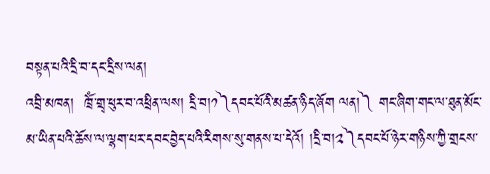བསྟན་པའི་དྲི་བ་དང་དྲིས་ལན།
འབྲི་མཁན།  ཁྲོཾ་གྲྭ་ཕུར་བ་འཕྲིན་ལས། དྲི་བ།༡༽དབང་པོའི་མཚན་ཉིད་ཞོག ལན།༽ གང་ཞིག་གང་ལ་ཐུན་མོང་མ་ཡིན་པའི་ཆོས་ལ་ལྷག་པར་དབང་བྱེད་པའི་རིགས་སུ་གནས་པ་དེའོ། །དྲི་བ།༢༽དབང་པོ་ཉེར་གཉིས་ཀྱི་གྲངས་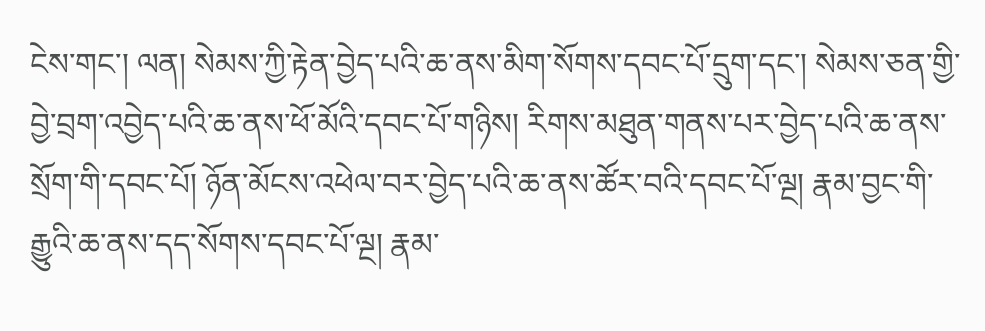ངེས་གང་། ལན། སེམས་ཀྱི་རྟེན་བྱེད་པའི་ཆ་ནས་མིག་སོགས་དབང་པོ་དྲུག་དང་། སེམས་ཅན་གྱི་བྱེ་བྲག་འབྱེད་པའི་ཆ་ནས་ཕོ་མོའི་དབང་པོ་གཉིས། རིགས་མཐུན་གནས་པར་བྱེད་པའི་ཆ་ནས་སྲོག་གི་དབང་པོ། ཉོན་མོངས་འཕེལ་བར་བྱེད་པའི་ཆ་ནས་ཚོར་བའི་དབང་པོ་ལྔ། རྣམ་བྱང་གི་རྒྱུའི་ཆ་ནས་དད་སོགས་དབང་པོ་ལྔ། རྣམ་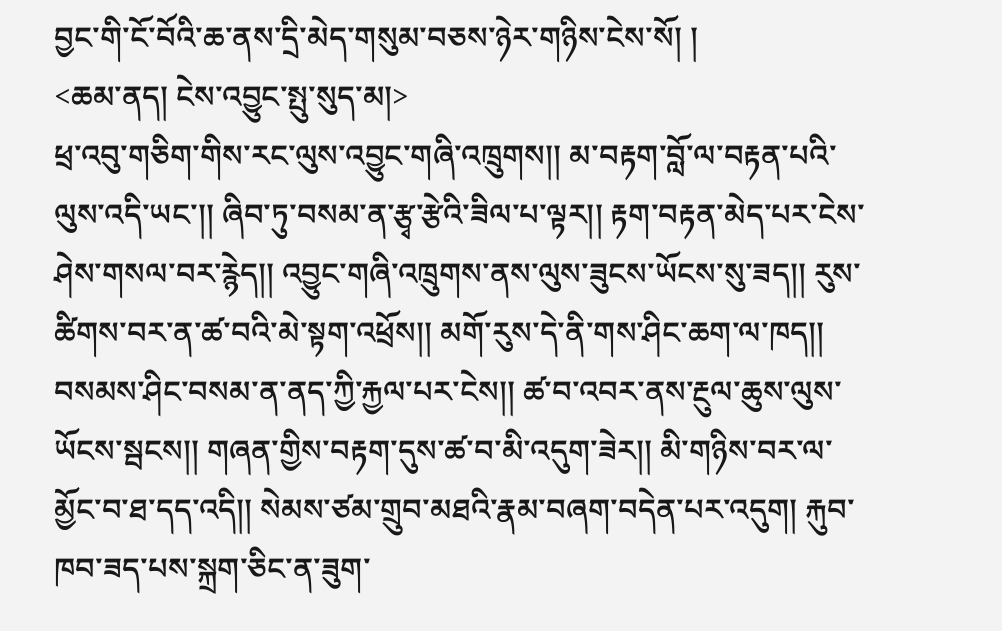བྱང་གི་ངོ་བོའི་ཆ་ནས་དྲི་མེད་གསུམ་བཅས་ཉེར་གཉིས་ངེས་སོ། །
<ཆམ་ནད། ངེས་འབྱུང་སྤུ་སུད་མ།>
ཕྲ་འབུ་གཅིག་གིས་རང་ལུས་འབྱུང་གཞི་འཁྲུགས།། མ་བརྟག་བློ་ལ་བརྟན་པའི་ལུས་འདི་ཡང་།། ཞིབ་ཏུ་བསམ་ན་རྩྭ་རྩེའི་ཟིལ་པ་ལྟར།། རྟག་བརྟན་མེད་པར་ངེས་ཤེས་གསལ་བར་རྙེད།། འབྱུང་གཞི་འཁྲུགས་ནས་ལུས་ཟུངས་ཡོངས་སུ་ཟད།། རུས་ཚིགས་བར་ན་ཚ་བའི་མེ་སྟག་འཕྲོས།། མགོ་རུས་དེ་ནི་གས་ཤིང་ཆག་ལ་ཁད།། བསམས་ཤིང་བསམ་ན་ནད་ཀྱི་རྐྱལ་པར་ངེས།། ཚ་བ་འབར་ནས་རྔུལ་ཆུས་ལུས་ཡོངས་སྦངས།། གཞན་གྱིས་བརྟག་དུས་ཚ་བ་མི་འདུག་ཟེར།། མི་གཉིས་བར་ལ་མྱོང་བ་ཐ་དད་འདི།། སེམས་ཙམ་གྲུབ་མཐའི་རྣམ་བཞག་བདེན་པར་འདུག། རྐུབ་ཁབ་ཟད་པས་སྐྲག་ཅིང་ན་ཟུག་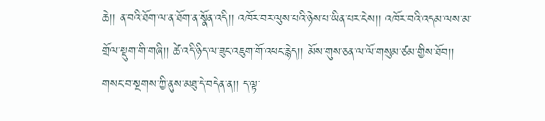ཆེ།། ན་བའི་ཐོག་ལ་ན་ཐོག་ན་སྣོན་འདི།། འཁོར་བར་ལུས་པའི་ཉེས་པ་ཡིན་པར་ངེས།། འཁོར་བའི་འདམ་ལས་མ་གྲོལ་སྡུག་གི་གཞི།། ཚེ་འདི་ཉིད་ལ་ཟུང་འཇུག་གོ་འཕང་རྙེད།། མོས་གུས་ཅན་ལ་ལོ་གསུམ་ཙམ་གྱིས་ཐོབ།། གསང་བ་སྔགས་ཀྱི་ནུས་མཐུ་དེ་བདེན་ན།། ད་ལྟ་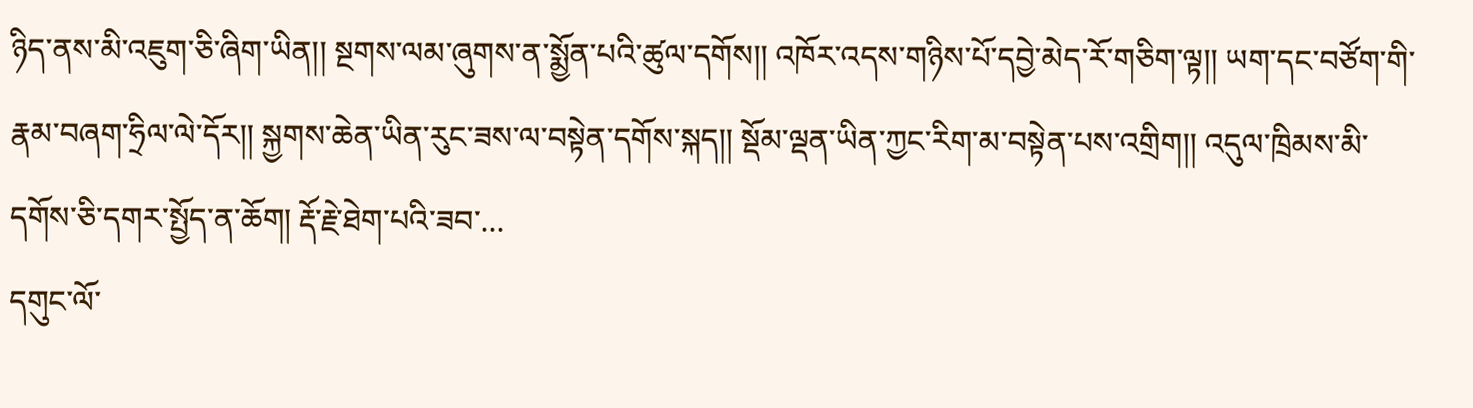ཉིད་ནས་མི་འཇུག་ཅི་ཞིག་ཡིན།། སྔགས་ལམ་ཞུགས་ན་སྨྱོན་པའི་ཚུལ་དགོས།། འཁོར་འདས་གཉིས་པོ་དབྱེ་མེད་རོ་གཅིག་ལྟ།། ཡག་དང་བཙོག་གི་རྣམ་བཞག་ཧྲིལ་ལེ་དོར།། སྐྱགས་ཆེན་ཡིན་རུང་ཟས་ལ་བསྟེན་དགོས་སྐད།། སྡོམ་ལྡན་ཡིན་ཀྱང་རིག་མ་བསྟེན་པས་འགྲིག།། འདུལ་ཁྲིམས་མི་དགོས་ཅི་དགར་སྤྱོད་ན་ཆོག། རྡོ་རྗེ་ཐེག་པའི་ཟབ་...
དགུང་ལོ་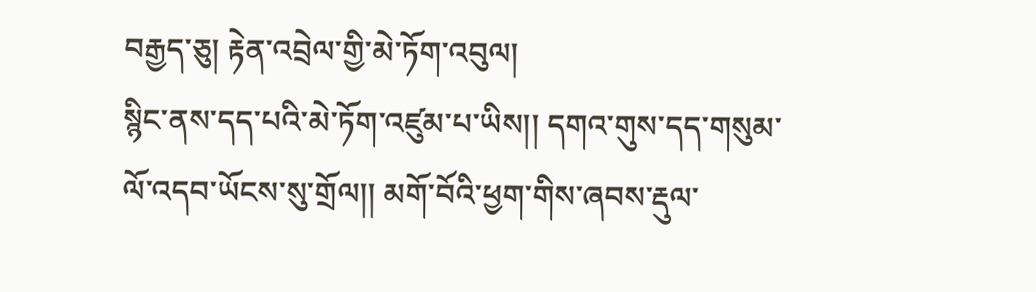བརྒྱད་ཅུ། རྟེན་འབྲེལ་གྱི་མེ་ཏོག་འབུལ།
སྙིང་ནས་དད་པའི་མེ་ཏོག་འཛུམ་པ་ཡིས།། དགའ་གུས་དད་གསུམ་ལོ་འདབ་ཡོངས་སུ་གྲོལ།། མགོ་བོའི་ཕྱག་གིས་ཞབས་རྡུལ་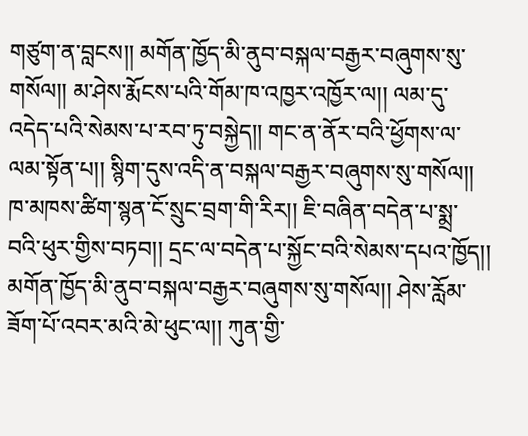གཙུག་ན་བླངས།། མགོན་ཁྱོད་མི་ནུབ་བསྐལ་བརྒྱར་བཞུགས་སུ་གསོལ།། མ་ཤེས་རྨོངས་པའི་གོམ་ཁ་འཁྱར་འཁྱོར་ལ།། ལམ་དུ་འདེད་པའི་སེམས་པ་རབ་ཏུ་བསྐྱེད།། གང་ན་ནོར་བའི་ཕྱོགས་ལ་ལམ་སྟོན་པ།། སྙིག་དུས་འདི་ན་བསྐལ་བརྒྱར་བཞུགས་སུ་གསོལ།། ཁ་མཁས་ཚིག་སྙན་ངོ་སྲུང་བྲག་གི་རིར།། ཇི་བཞིན་བདེན་པ་སྨྲ་བའི་ཕུར་གྱིས་བཏབ།། དྲང་ལ་བདེན་པ་སྐྱོང་བའི་སེམས་དཔའ་ཁྱོད།། མགོན་ཁྱོད་མི་ནུབ་བསྐལ་བརྒྱར་བཞུགས་སུ་གསོལ།། ཤེས་རློམ་ཟོག་པོ་འབར་མའི་མེ་ཕུང་ལ།། ཀུན་གྱི་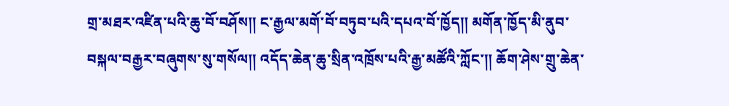གྲ་མཐར་འཛིན་པའི་ཆུ་བོ་བཤོས།། ང་རྒྱལ་མགོ་བོ་བཏུབ་པའི་དཔའ་བོ་ཁྱོད།། མགོན་ཁྱོད་མི་ནུབ་བསྐལ་བརྒྱར་བཞུགས་སུ་གསོལ།། འདོད་ཆེན་ཆུ་སྲིན་འཁྲོས་པའི་རྒྱ་མཚོའི་ཀློང་།། ཆོག་ཤེས་གྲུ་ཆེན་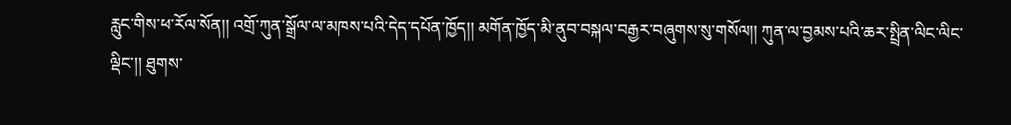རླུང་གིས་ཕ་རོལ་སོན།། འགྲོ་ཀུན་སྒྲོལ་ལ་མཁས་པའི་དེད་དཔོན་ཁྱོད།། མགོན་ཁྱོད་མི་ནུབ་བསྐལ་བརྒྱར་བཞུགས་སུ་གསོལ།། ཀུན་ལ་བྱམས་པའི་ཆར་སྤྲིན་ལིང་ལིང་ལྡིང་།། ཐུགས་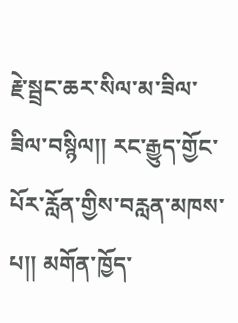རྗེ་སྦྲང་ཆར་སིལ་མ་ཟིལ་ཟིལ་བསྙིལ།། རང་རྒྱུད་གྱོང་པོར་རློན་གྱིས་བརླན་མཁས་པ།། མགོན་ཁྱོད་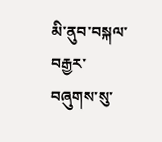མི་ནུབ་བསྐལ་བརྒྱར་བཞུགས་སུ་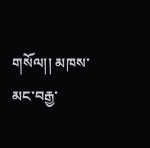གསོལ།། མཁས་མང་བརྒྱ་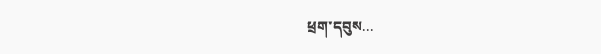ཕྲག་དབུས...